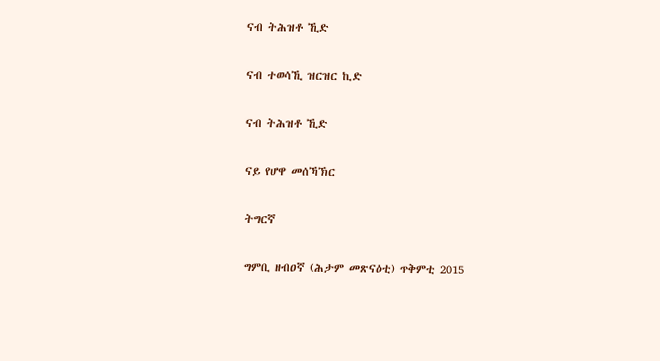ናብ ትሕዝቶ ኺድ

ናብ ተወሳኺ ዝርዝር ኪድ

ናብ ትሕዝቶ ኺድ

ናይ የሆዋ መሰኻኽር

ትግርኛ

ግምቢ ዘብዐኛ (ሕታም መጽናዕቲ) ጥቅምቲ 2015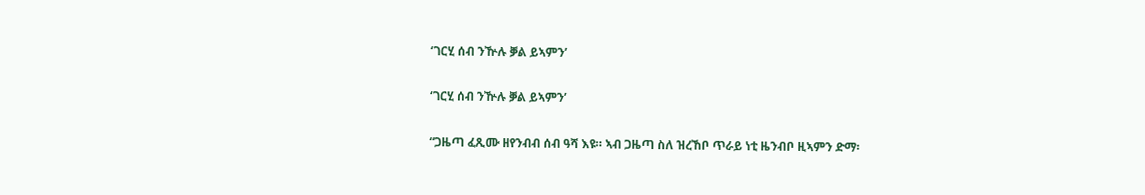‘ገርሂ ሰብ ንዅሉ ቓል ይኣምን’

‘ገርሂ ሰብ ንዅሉ ቓል ይኣምን’

“ጋዜጣ ፈጺሙ ዘየንብብ ሰብ ዓሻ እዩ። ኣብ ጋዜጣ ስለ ዝረኸቦ ጥራይ ነቲ ዜንብቦ ዚኣምን ድማ፡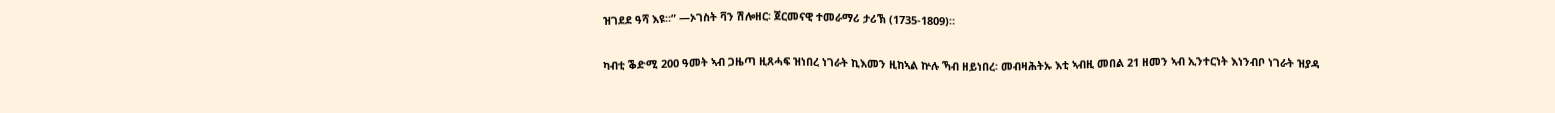ዝገደደ ዓሻ እዩ።” —ኦገስት ቫን ሽሎዘር፡ ጀርመናዊ ተመራማሪ ታሪኽ (1735-1809)።

ካብቲ ቕድሚ 200 ዓመት ኣብ ጋዜጣ ዚጸሓፍ ዝነበረ ነገራት ኪእመን ዚከኣል ኵሉ ኻብ ዘይነበረ፡ መብዛሕትኡ እቲ ኣብዚ መበል 21 ዘመን ኣብ ኢንተርነት እነንብቦ ነገራት ዝያዳ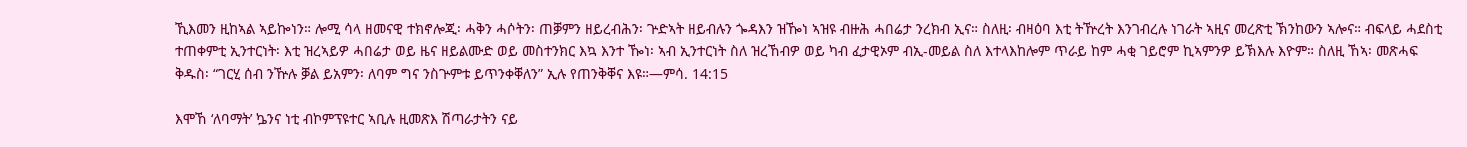ኺእመን ዚከኣል ኣይኰነን። ሎሚ ሳላ ዘመናዊ ተክኖሎጂ፡ ሓቅን ሓሶትን፡ ጠቓምን ዘይረብሕን፡ ጕድኣት ዘይብሉን ጐዳእን ዝዀነ ኣዝዩ ብዙሕ ሓበሬታ ንረክብ ኢና። ስለዚ፡ ብዛዕባ እቲ ትዅረት እንገብረሉ ነገራት ኣዚና መረጽቲ ኽንከውን ኣሎና። ብፍላይ ሓደስቲ ተጠቀምቲ ኢንተርነት፡ እቲ ዝረኣይዎ ሓበሬታ ወይ ዜና ዘይልሙድ ወይ መስተንክር እኳ እንተ ዀነ፡ ኣብ ኢንተርነት ስለ ዝረኸብዎ ወይ ካብ ፈታዊኦም ብኢ-መይል ስለ እተላእከሎም ጥራይ ከም ሓቂ ገይሮም ኪኣምንዎ ይኽእሉ እዮም። ስለዚ ኸኣ፡ መጽሓፍ ቅዱስ፡ “ገርሂ ሰብ ንዅሉ ቓል ይአምን፡ ለባም ግና ንስጕምቱ ይጥንቀቐለን” ኢሉ የጠንቅቐና እዩ።—ምሳ. 14:15

እሞኸ ‘ለባማት’ ኴንና ነቲ ብኮምፕዩተር ኣቢሉ ዚመጽእ ሽጣራታትን ናይ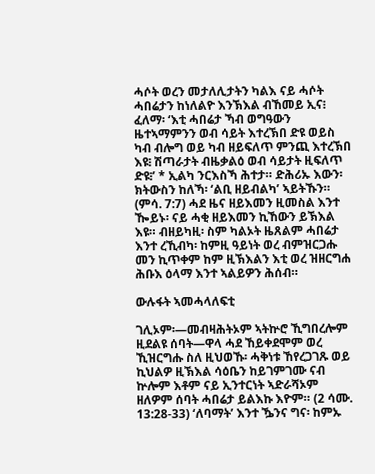ሓሶት ወረን መታለሊታትን ካልእ ናይ ሓሶት ሓበሬታን ከነለልዮ እንኽእል ብኸመይ ኢና፧ ፈለማ፡ ‘እቲ ሓበሬታ ኻብ ወግዓውን ዜተኣማምንን ወብ ሳይት እተረኽበ ድዩ ወይስ ካብ ብሎግ ወይ ካብ ዘይፍለጥ ምንጪ እተረኽበ እዩ፧ ሽጣራታት ብዜቃልዕ ወብ ሳይታት ዚፍለጥ ድዩ፧’ * ኢልካ ንርእስኻ ሕተታ። ድሕሪኡ እውን፡ ክትውስን ከለኻ፡ ‘ልቢ ዘይብልካ’ ኣይትኹን። (ምሳ. 7:7) ሓደ ዜና ዘይእመን ዚመስል እንተ ዀይኑ፡ ናይ ሓቂ ዘይእመን ኪኸውን ይኽእል እዩ። ብዘይካዚ፡ ስም ካልኦት ዜጸልም ሓበሬታ እንተ ረኺብካ፡ ከምዚ ዓይነት ወረ ብምዝርጋሑ መን ኪጥቀም ከም ዚኽእልን እቲ ወረ ዝዘርግሐ ሕቡእ ዕላማ እንተ ኣልይዎን ሕሰብ።

ውሉፋት ኣመሓላለፍቲ

ገሊኦም፡—መብዛሕትኦም ኣትኵሮ ኺግበረሎም ዚደልዩ ሰባት—ዋላ ሓደ ኸይቀደሞም ወረ ኺዝርግሑ ስለ ዚህወኹ፡ ሓቅነቱ ኸየረጋገጹ ወይ ኪህልዎ ዚኽእል ሳዕቤን ከይገምገሙ ናብ ኵሎም እቶም ናይ ኢንተርነት ኣድራሻኦም ዘለዎም ሰባት ሓበሬታ ይልእኩ እዮም። (2 ሳሙ. 13:28-33) ‘ለባማት’ እንተ ዄንና ግና፡ ከምኡ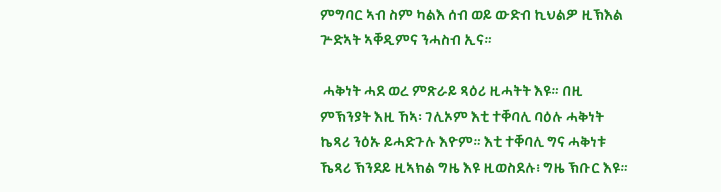ምግባር ኣብ ስም ካልእ ሰብ ወይ ውድብ ኪህልዎ ዚኽእል ጕድኣት ኣቐዲምና ንሓስብ ኢና።

 ሓቅነት ሓደ ወረ ምጽራይ ጻዕሪ ዚሓትት እዩ። በዚ ምኽንያት እዚ ኸኣ፡ ገሊኦም እቲ ተቐባሊ ባዕሉ ሓቅነት ኬጻሪ ንዕኡ ይሓድጉሉ እዮም። እቲ ተቐባሊ ግና ሓቅነቱ ኼጻሪ ኽንደይ ዚኣክል ግዜ እዩ ዚወስደሉ፧ ግዜ ኽቡር እዩ።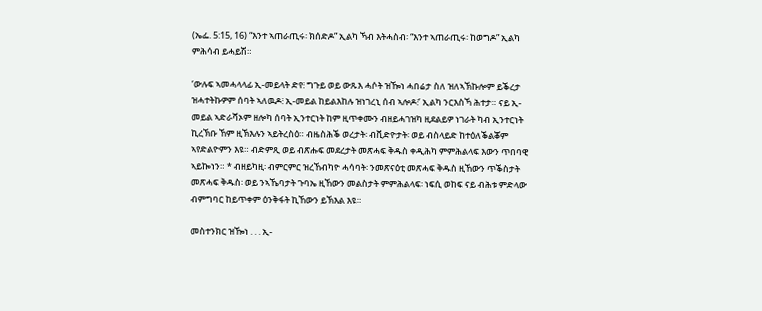(ኤፌ. 5:15, 16) “እንተ ኣጠራጢሩ፡ ክሰድዶ” ኢልካ ኻብ እትሓስብ፡ “እንተ ኣጠራጢሩ፡ ከወግዶ” ኢልካ ምሕሳብ ይሓይሽ።

‘ውሉፍ ኣመሓላላፊ ኢ-መይላት ድየ፧ ግጉይ ወይ ውጹእ ሓሶት ዝዀነ ሓበሬታ ስለ ዝለኣኽኩሎም ይቕረታ ዝሓተትኩዎም ሰባት ኣለዉዶ፧ ኢ-መይል ከይልእከሉ ዝነገረኒ ሰብ ኣሎዶ፧’ ኢልካ ንርእስኻ ሕተታ። ናይ ኢ-መይል ኣድራሻኦም ዘሎካ ሰባት ኢንተርነት ከም ዚጥቀሙን ብዘይሓገዝካ ዚደልይዎ ነገራት ካብ ኢንተርነት ኪረኽቡ ኸም ዚኽእሉን ኣይትረስዕ። ብዜስሕቕ ወረታት፡ ብቪድዮታት፡ ወይ ብስላይድ ከተዕለቕልቖም ኣየድልዮምን እዩ። ብድምጺ ወይ ብጽሑፍ መደረታት መጽሓፍ ቅዱስ ቀዲሕካ ምምሕልላፍ እውን ጥበባዊ ኣይኰነን። * ብዘይካዚ፡ ብምርምር ዝረኸብካዮ ሓሳባት፡ ንመጽናዕቲ መጽሓፍ ቅዱስ ዚኸውን ጥቕስታት መጽሓፍ ቅዱስ፡ ወይ ንኣኼባታት ጉባኤ ዚኸውን መልስታት ምምሕልላፍ፡ ነፍሲ ወከፍ ናይ ብሕቱ ምድላው ብምግባር ከይጥቀም ዕንቅፋት ኪኸውን ይኽእል እዩ።

መስተንክር ዝዀነ . . . ኢ-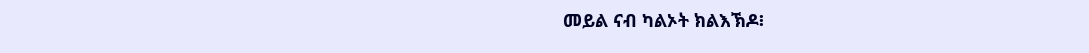መይል ናብ ካልኦት ክልእኽዶ፧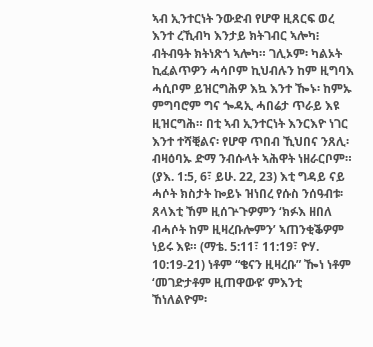ኣብ ኢንተርነት ንውድብ የሆዋ ዚጸርፍ ወረ እንተ ረኺብካ እንታይ ክትገብር ኣሎካ፧ ብትብዓት ክትነጽጎ ኣሎካ። ገሊኦም፡ ካልኦት ኪፈልጥዎን ሓሳቦም ኪህብሉን ከም ዚግባእ ሓሲቦም ይዝርግሕዎ እኳ እንተ ዀኑ፡ ከምኡ ምግባሮም ግና ጐዳኢ ሓበሬታ ጥራይ እዩ ዚዝርግሕ። በቲ ኣብ ኢንተርነት እንርእዮ ነገር እንተ ተሻቒልና፡ የሆዋ ጥበብ ኺህበና ንጸሊ፡ ብዛዕባኡ ድማ ንብሱላት ኣሕዋት ነዘራርቦም። (ያእ. 1:5, 6፣ ይሁ. 22, 23) እቲ ግዳይ ናይ ሓሶት ክስታት ኰይኑ ዝነበረ የሱስ ንሰዓብቱ፡ ጸላእቲ ኸም ዚሰጕጉዎምን ‘ክፉእ ዘበለ ብሓሶት ከም ዚዛረቡሎምን’ ኣጠንቂቕዎም ነይሩ እዩ። (ማቴ. 5:11፣ 11:19፣ ዮሃ. 10:19-21) ነቶም “ቄናን ዚዛረቡ” ዀነ ነቶም ‘መገድታቶም ዚጠዋውዩ’ ምእንቲ ኸነለልዮም፡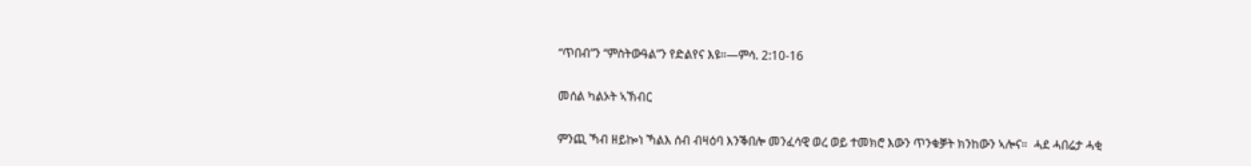“ጥበብ”ን “ምስትውዓል”ን የድልየና እዩ።—ምሳ. 2:10-16

መሰል ካልኦት ኣኽብር

ምንጪ ኻብ ዘይኰነ ኻልእ ሰብ ብዛዕባ እንቕበሎ መንፈሳዊ ወረ ወይ ተመክሮ እውን ጥንቁቓት ክንከውን ኣሎና።  ሓደ ሓበሬታ ሓቂ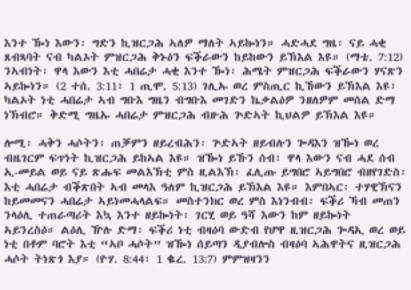እንተ ዀነ እውን፡ ግድን ኪዝርጋሕ ኣለዎ ማለት ኣይኰነን። ሓድሓደ ግዜ፡ ናይ ሓቂ ጸብጻባት ናብ ካልኦት ምዝርጋሕ ቅኑዕን ፍቕራውን ከይከውን ይኽእል እዩ። (ማቴ. 7:12) ንኣብነት፡ ዋላ እውን እቲ ሓበሬታ ሓቂ እንተ ዀነ፡ ሕሜት ምዝርጋሕ ፍቕራውን ሃናጽን ኣይኰነን። (2 ተሰ. 3:11፣ 1 ጢሞ. 5:13) ገሊኡ ወረ ምስጢር ኪኸውን ይኽእል እዩ፣ ካልኦት ነቲ ሓበሬታ ኣብ ግቡእ ግዜን ብግቡእ መገድን ኬቃልዕዎ ንዘለዎም መሰል ድማ ነኽብሮ። ቅድሚ ግዜኡ ሓበሬታ ምዝርጋሕ ብዙሕ ጕድኣት ኪህልዎ ይኽእል እዩ።

ሎሚ፡ ሓቅን ሓሶትን፡ ጠቓምን ዘይረብሕን፡ ጕድኣት ዘይብሉን ጐዳእን ዝዀነ ወረ ብዜገርም ፍጥነት ኪዝርጋሕ ይከኣል እዩ። ዝዀነ ይኹን ሰብ፡ ዋላ እውን ናብ ሓደ ሰብ ኢ-መይል ወይ ናይ ጽሑፍ መልእኽቲ ምስ ዚልእኽ፡ ፈሊጡ ይግበሮ ኣይግበሮ ብዘየገድስ፡ እቲ ሓበሬታ ብቕጽበት ኣብ መላእ ዓለም ኪዝርጋሕ ይኽእል እዩ። እምበኣር፡ ተሃዊኽናን ከይመመናን ሓበሬታ ኣይነመሓላልፍ። መስተንክር ወረ ምስ እነንብብ፡ ፍቕሪ ኻብ መጠን ንላዕሊ ተጠራጣሪት እኳ እንተ ዘይኰነት፡ ገርሂ ወይ ዓሻ እውን ከም ዘይኰነት ኣይንረስዕ። ልዕሊ ዅሉ ድማ፡ ፍቕሪ ነቲ ብዛዕባ ውድብ የሆዋ ዚዝርጋሕ ጐዳኢ ወረ ወይ ነቲ በቶም ባሮት እቲ “ኣቦ ሓሶት” ዝዀነ ሰይጣን ዲያብሎስ ብዛዕባ ኣሕዋትና ዚዝርጋሕ ሓሶት ትነጽጎ እያ። (ዮሃ. 8:44፣ 1 ቈረ. 13:7) ምምዝዛንን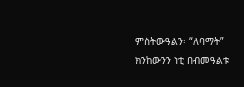ምስትውዓልን፡ “ለባማት” ክንከውንን ነቲ በብመዓልቱ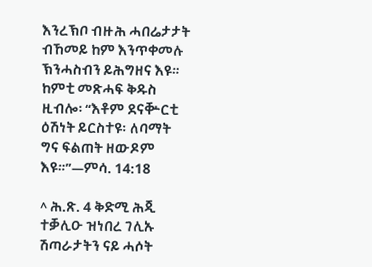እንረኽቦ ብዙሕ ሓበሬታታት ብኸመይ ከም እንጥቀመሉ ኽንሓስብን ይሕግዘና እዩ። ከምቲ መጽሓፍ ቅዱስ ዚብሎ፡ “እቶም ደናቝርቲ ዕሽነት ይርስተዩ፡ ለባማት ግና ፍልጠት ዘውዶም እዩ።”—ምሳ. 14:18

^ ሕ.ጽ. 4 ቅድሚ ሕጂ ተቓሊዑ ዝነበረ ገሊኡ ሽጣራታትን ናይ ሓሶት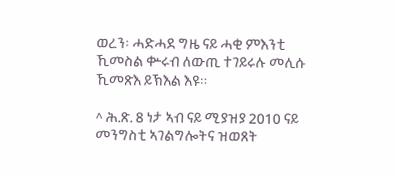ወረን፡ ሓድሓደ ግዜ ናይ ሓቂ ምእንቲ ኺመስል ቍሩብ ለውጢ ተገይሩሉ መሊሱ ኺመጽእ ይኽእል እዩ።

^ ሕ.ጽ. 8 ነታ ኣብ ናይ ሚያዝያ 2010 ናይ መንግስቲ ኣገልግሎትና ዝወጸት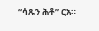“ሳጹን ሕቶ” ርአ።